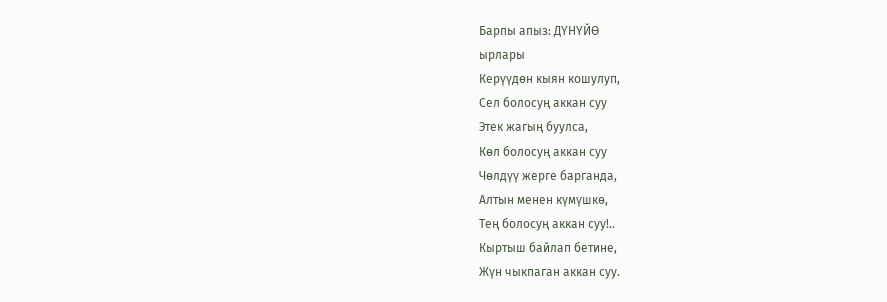Барпы апыз: ДҮНҮЙӨ
ырлары
Керүүдөн кыян кошулуп,
Сел болосуң аккан суу
Этек жагың буулса,
Көл болосуң аккан суу
Чөлдүү жерге барганда,
Алтын менен күмүшкө,
Тең болосуң аккан суу!..
Кыртыш байлап бетине,
Жүн чыкпаган аккан суу.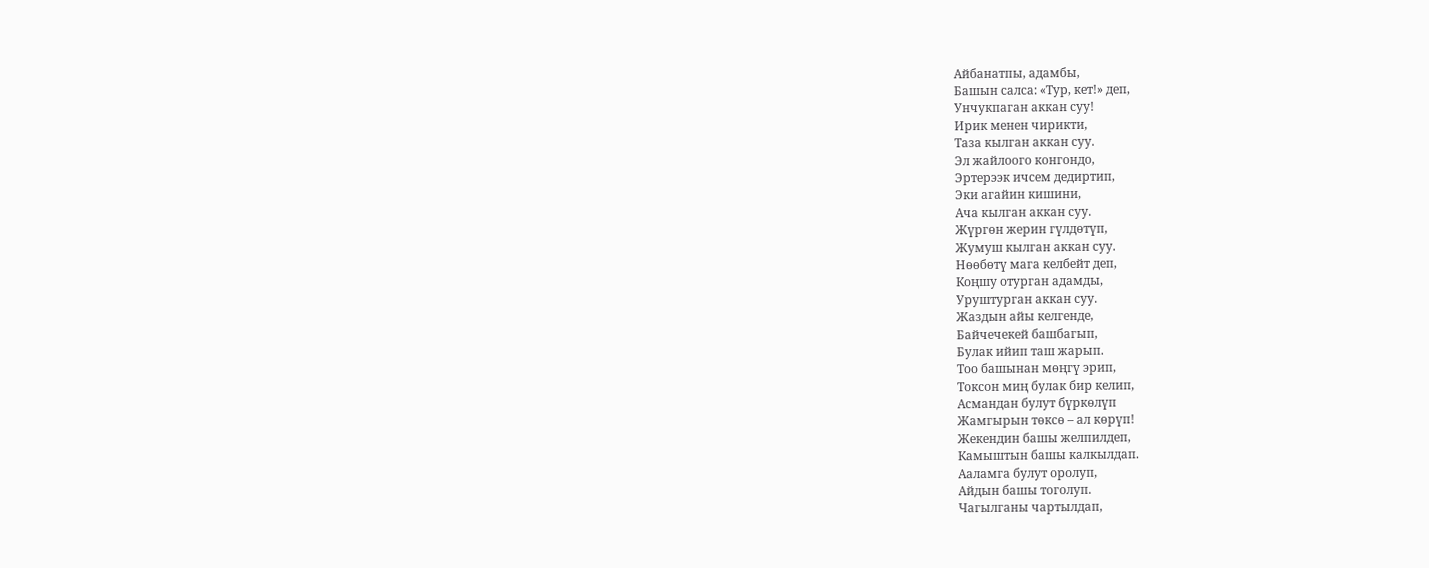Айбанатпы, адамбы,
Башын салса: «Тур, кет!» деп,
Унчукпаган аккан суу!
Ирик менен чирикти,
Таза кылган аккан суу.
Эл жайлоого конгондо,
Эртерээк ичсем дедиртип,
Эки агайин кишини,
Ача кылган аккан суу.
Жүргөн жерин гүлдөтүп,
Жумуш кылган аккан суу.
Нөөбөтү мага келбейт деп,
Коңшу отурган адамды,
Уруштурган аккан суу.
Жаздын айы келгенде,
Байчечекей башбагып,
Булак ийип таш жарып.
Тоо башынан мөңгү эрип,
Токсон миң булак бир келип,
Асмандан булут бүркөлүп
Жамгырын төксө – ал көрүп!
Жекендин башы желпилдеп,
Камыштын башы калкылдап.
Ааламга булут оролуп,
Айдын башы тоголуп.
Чагылганы чартылдап,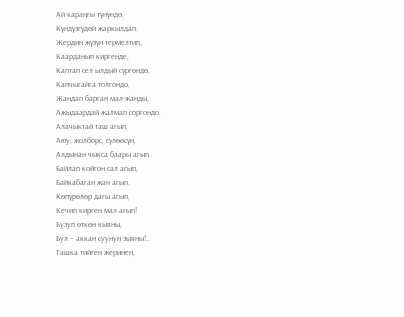Ай караңгы түнүндө,
Күндүзгүдөй жаркылдап.
Жердин жүзүн термелтип,
Каарданып киргенде,
Каптап сел ылдый сүргөндө,
Капчыгайга толгондо,
Жандап барган мал-жанды,
Ажыдаардай жалмап соргондо.
Алачыктай таш агып,
Аюу, жолборс, сүлөөсүн,
Алдынан чыкса баары агып.
Байлап койгон сал агып,
Байкабаган жан агып.
Көпүрөлөр дагы агып,
Кечип кирген мал агып!
Бузуп өткөн кыяны,
Бул – аккан суунун зыяны!..
Ташка тийген жеринен,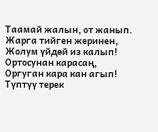Таамай жалын, от жанып.
Жарга тийген жеринен,
Жолум үйдөй из калып!
Ортосунан карасаң,
Оргуган кара кан агып!
Түптүү терек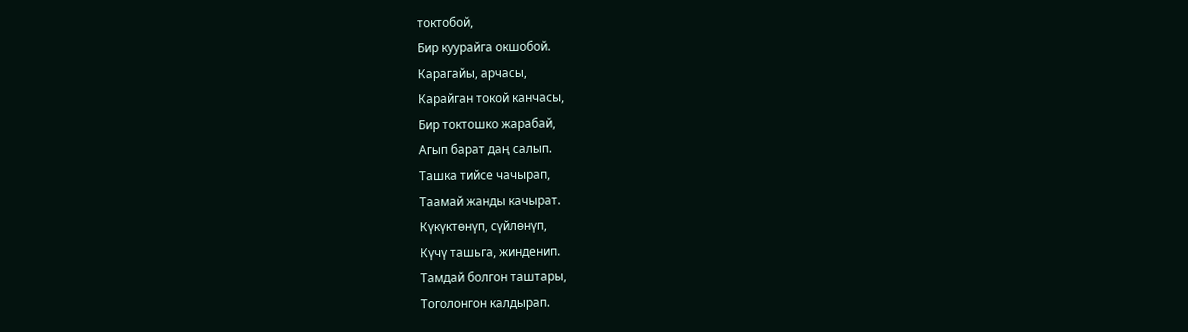токтобой,
Бир куурайга окшобой.
Карагайы, арчасы,
Карайган токой канчасы,
Бир токтошко жарабай,
Агып барат даң салып.
Ташка тийсе чачырап,
Таамай жанды качырат.
Күкүктөнүп, сүйлөнүп,
Күчү ташьга, жинденип.
Тамдай болгон таштары,
Тоголонгон калдырап.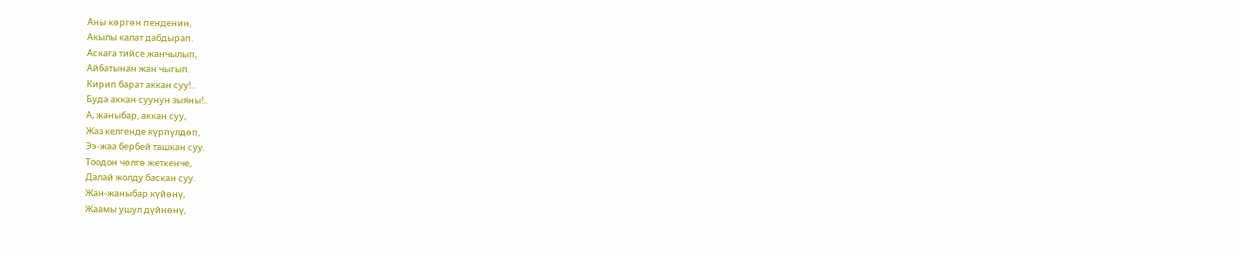Аны көргөн пенденин,
Акылы калат дабдырап.
Аскага тийсе жанчылып,
Айбатынан жан чыгып.
Кирип барат аккан суу!..
Буда аккан суунун зыяны!..
А, жаныбар, аккан суу,
Жаз келгенде күрпүлдөп,
Ээ-жаа бербей ташкан суу.
Тоодон чөлгө жеткенче,
Далай жолду баскан суу.
Жан-жаныбар күйөнү,
Жаамы ушул дүйнөнү,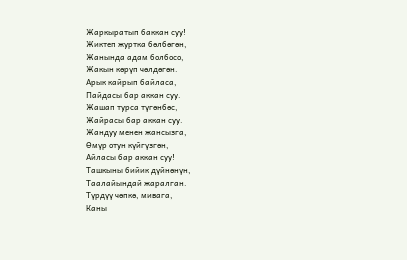Жаркыратып баккан суу!
Жиктеп журтка бөлбөгөн,
Жанында адам болбосо,
Жакын көрүп чөлдөгөн.
Арык кайрып байласа,
Пайдасы бар аккан суу.
Жашап турса түгөнбөс,
Жайрасы бар аккан суу.
Жандуу менен жансызга,
Өмүр отун күйгүзгөн,
Айласы бар аккан суу!
Ташкыны бийик дүйнөнүн,
Таалайындай жаралган.
Түрдүү чөпкө, мивага,
Каны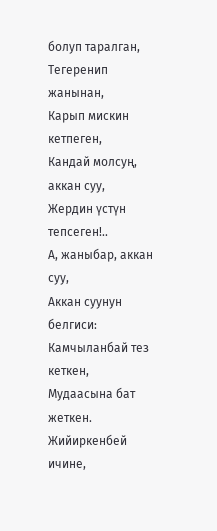болуп таралган,
Тегеренип жанынан,
Карып мискин кетпеген,
Кандай молсуң, аккан суу,
Жердин үстүн тепсеген!..
А, жаныбар, аккан суу,
Аккан суунун белгиси:
Камчыланбай тез кеткен,
Мудаасына бат жеткен.
Жийиркенбей ичине,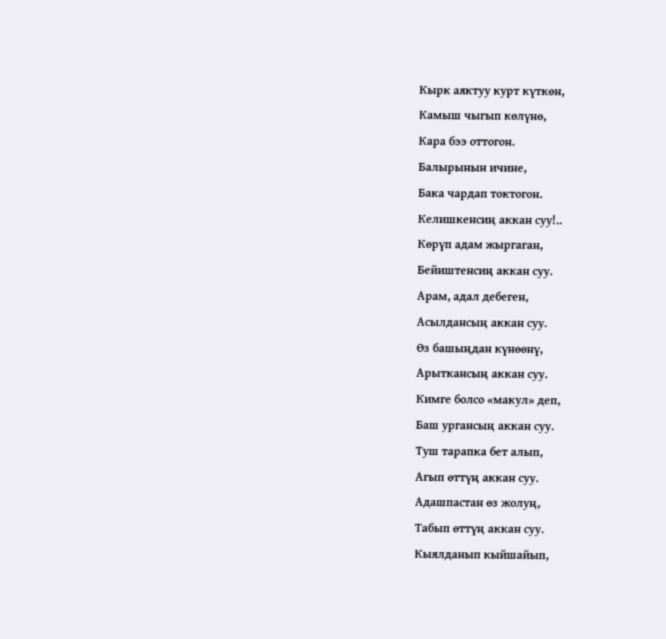Кырк аяктуу курт күткөн,
Камыш чыгып көлүнө,
Кара бээ оттогон.
Балырынын ичине,
Бака чардап токтогон.
Келишкенсиң аккан суу!..
Көрүп адам жыргаган,
Бейиштенсиң аккан суу.
Арам, адал дебеген,
Асылдансың аккан суу.
Өз башыңдан күнөөнү,
Арыткансың аккан суу.
Кимге болсо «макул» деп,
Баш ургансың аккан суу.
Туш тарапка бет алып,
Агып өттүң аккан суу.
Адашпастан өз жолуң,
Табып өттүң аккан суу.
Кыялданып кыйшайып,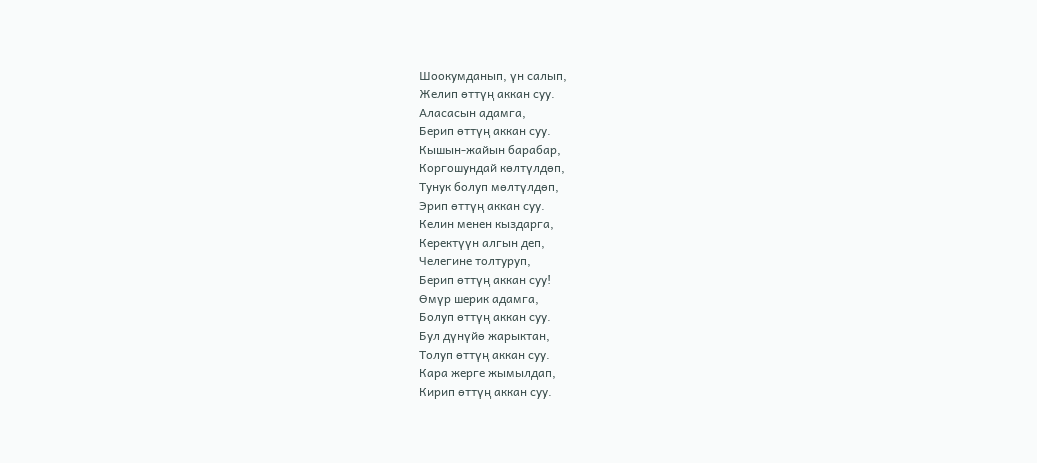Шоокумданып, үн салып,
Желип өттүң аккан суу.
Аласасын адамга,
Берип өттүң аккан суу.
Кышын-жайын барабар,
Коргошундай көлтүлдөп,
Тунук болуп мөлтүлдөп,
Эрип өттүң аккан суу.
Келин менен кыздарга,
Керектүүн алгын деп,
Челегине толтуруп,
Берип өттүң аккан суу!
Өмүр шерик адамга,
Болуп өттүң аккан суу.
Бул дүнүйө жарыктан,
Толуп өттүң аккан суу.
Кара жерге жымылдап,
Кирип өттүң аккан суу.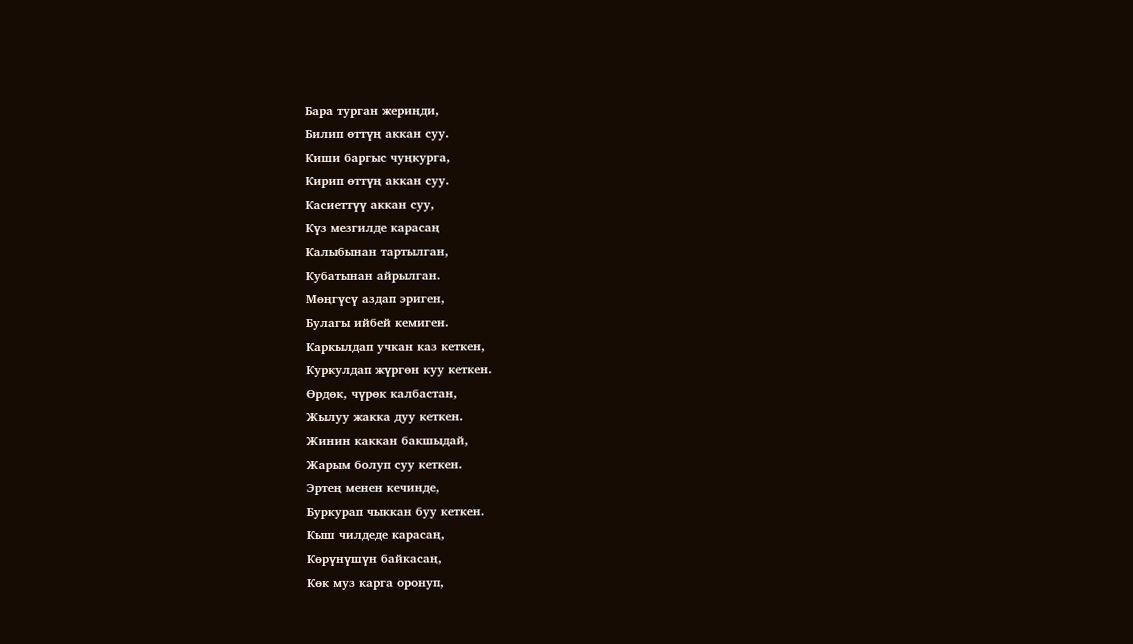Бара турган жериңди,
Билип өттүң аккан суу.
Киши баргыс чуңкурга,
Кирип өттүң аккан суу.
Касиеттүү аккан суу,
Күз мезгилде карасаң
Калыбынан тартылган,
Кубатынан айрылган.
Мөңгүсү аздап эриген,
Булагы ийбей кемиген.
Каркылдап учкан каз кеткен,
Куркулдап жүргөн куу кеткен.
Өрдөк, чүрөк калбастан,
Жылуу жакка дуу кеткен.
Жинин каккан бакшыдай,
Жарым болуп суу кеткен.
Эртең менен кечинде,
Буркурап чыккан буу кеткен.
Кыш чилдеде карасаң,
Көрүнүшүн байкасаң,
Көк муз карга оронуп,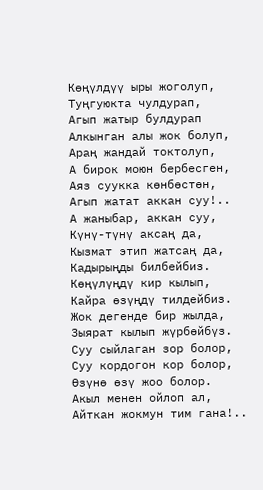Көңүлдүү ыры жоголуп,
Туңгуюкта чулдурап,
Агып жатыр булдурап
Алкынган алы жок болуп,
Араң жандай токтолуп,
А бирок моюн бербесген,
Аяз суукка көнбөстөн,
Агып жатат аккан суу!..
А жаныбар, аккан суу,
Күнү-түнү аксаң да,
Кызмат этип жатсаң да,
Кадырыңды билбейбиз.
Көңүлүңдү кир кылып,
Кайра өзүңдү тилдейбиз.
Жок дегенде бир жылда,
Зыярат кылып жүрбөйбүз.
Суу сыйлаган зор болор,
Суу кордогон кор болор,
Өзүнө өзү жоо болор.
Акыл менен ойлоп ал,
Айткан жокмун тим гана!..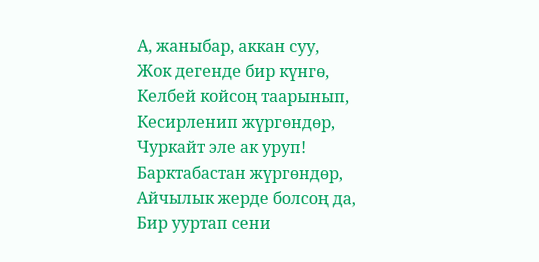А, жаныбар, аккан суу,
Жок дегенде бир күнгө,
Келбей койсоң таарынып,
Кесирленип жүргөндөр,
Чуркайт эле ак уруп!
Барктабастан жүргөндөр,
Айчылык жерде болсоң да,
Бир ууртап сени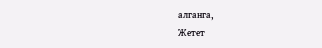алганга,
Жетет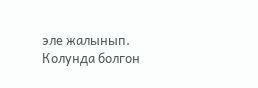эле жалынып.
Колунда болгон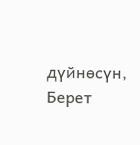дүйнөсүн,
Берет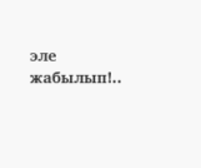эле жабылып!..